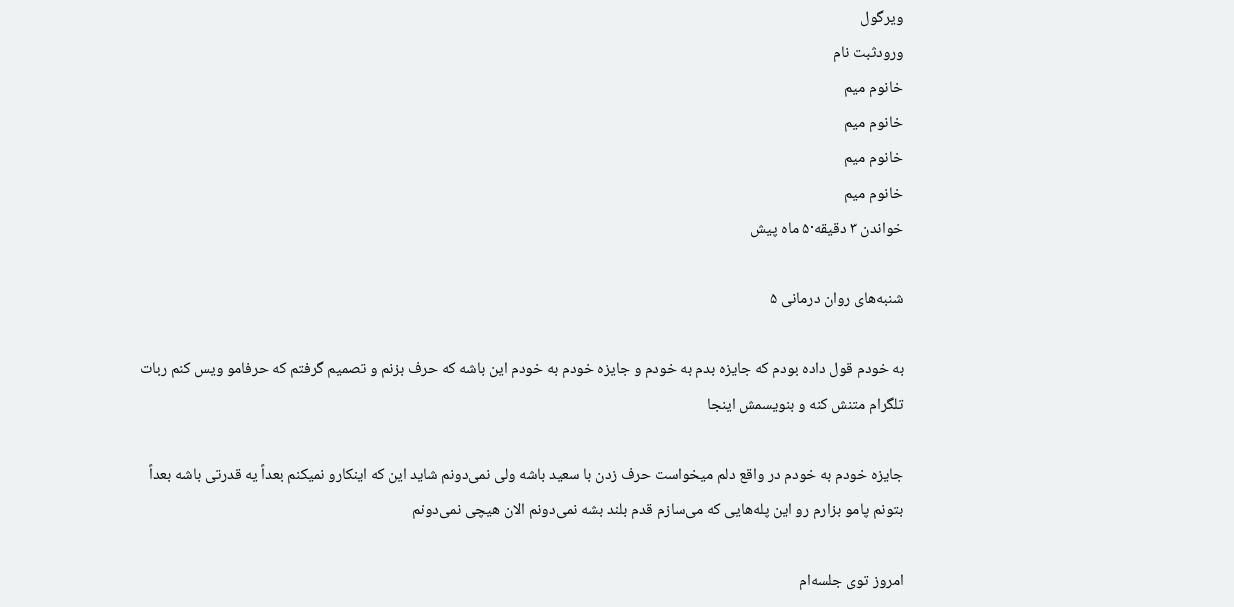ویرگول
ورودثبت نام
خانوم میم
خانوم میم
خانوم میم
خانوم میم
خواندن ۳ دقیقه·۵ ماه پیش

شنبه‌های روان درمانی ۵

به خودم قول داده بودم که جایزه بدم به خودم و جایزه خودم به خودم این باشه که حرف بزنم و تصمیم گرفتم که حرفامو ویس کنم ربات تلگرام متنش کنه و بنویسمش اینجا

جایزه خودم به خودم در واقع دلم میخواست حرف زدن با سعید باشه ولی نمی‌دونم شاید این که اینکارو نمیکنم بعداً یه قدرتی باشه بعداً بتونم پامو بزارم رو این پله‌هایی که می‌سازم قدم بلند بشه نمی‌دونم الان هیچی نمی‌دونم

امروز توی جلسه‌ام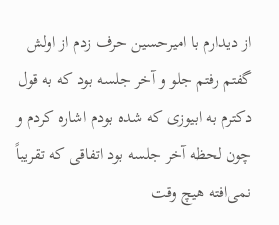از دیدارم با امیرحسین حرف زدم از اولش گفتم رفتم جلو و آخر جلسه بود که به قول دکترم به ابیوزی که شده بودم اشاره کردم و چون لحظه آخر جلسه بود اتفاقی که تقریباً نمی‌افته هیچ وقت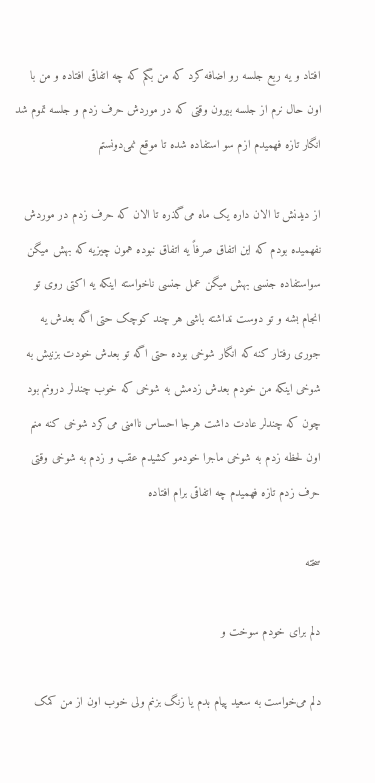افتاد و یه ربع جلسه رو اضافه کرد که من بگم که چه اتفاقی افتاده و من با اون حال نرم از جلسه بیرون وقتی که در موردش حرف زدم و جلسه تموم شد انگار تازه فهمیدم ازم سو استفاده شده تا موقع نمی‌دونستم

از دیدنش تا الان داره یک ماه می‌گذره تا الان که حرف زدم در موردش نفهمیده بودم که این اتفاق صرفاً یه اتفاق نبوده همون چیزیه که بهش میگن سواستفاده جنسی بهش میگن عمل جنسی ناخواسته اینکه یه اکتی روی تو انجام بشه و تو دوست نداشته باشی هر چند کوچک حتی اگه بعدش یه جوری رفتار کنه که انگار شوخی بوده حتی اگه تو بعدش خودت بزنیش به شوخی اینکه من خودم بعدش زدمش به شوخی که خوب چندلر درونم بود چون که چندلر عادت داشت هرجا احساس ناامنی می‌کرد شوخی کنه منم اون لحظه زدم به شوخی ماجرا خودمو کشیدم عقب و زدم به شوخی وقتی حرف زدم تازه فهمیدم چه اتفاقی برام افتاده

سخته

دلم برای خودم سوخت و

دلم می‌خواست به سعید پیام بدم یا زنگ بزنم ولی خوب اون از من کمک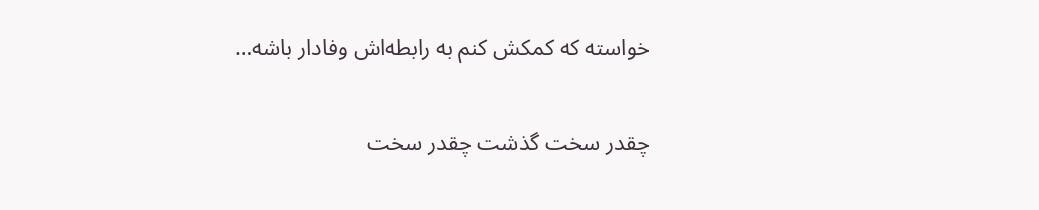خواسته که کمکش کنم به رابطه‌اش وفادار باشه…

چقدر سخت گذشت چقدر سخت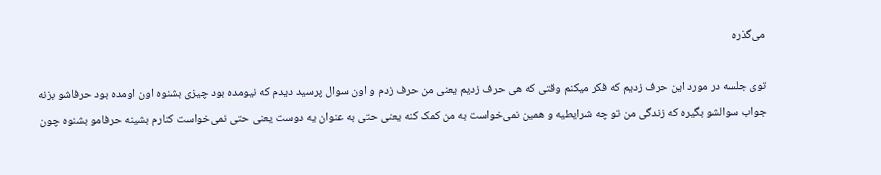می‌گذره

توی جلسه در مورد این حرف زدیم که فکر میکنم وقتی که هی حرف زدیم یعنی من حرف زدم و اون سوال پرسید دیدم که نیومده بود چیزی بشنوه اون اومده بود حرفاشو بزنه جواب سوالشو بگیره که زندگی من تو چه شرایطیه و همین نمی‌خواست به من کمک کنه یعنی حتی به عنوان یه دوست یعنی حتی نمی‌خواست کنارم بشینه حرفامو بشنوه چون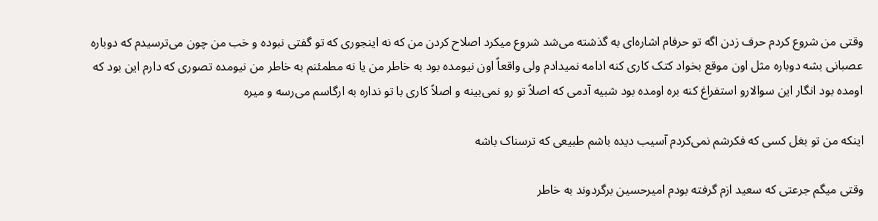وقتی من شروع کردم حرف زدن اگه تو حرفام اشاره‌ای به گذشته می‌شد شروع میکرد اصلاح کردن من که نه اینجوری که تو گفتی نبوده و خب من چون می‌ترسیدم که دوباره عصبانی بشه دوباره مثل اون موقع بخواد کتک کاری کنه ادامه نمیدادم ولی واقعاً اون نیومده بود به خاطر من یا نه مطمئنم به خاطر من نیومده تصوری که دارم این بود که اومده بود انگار این سوالارو استفراغ کنه بره اومده بود شبیه آدمی که اصلاً تو رو نمی‌بینه و اصلاً کاری با تو نداره به ارگاسم می‌رسه و میره

اینکه من تو بغل کسی که فکرشم نمی‌کردم آسیب دیده باشم طبیعی که ترسناک باشه

وقتی میگم جرعتی که سعید ازم گرفته بودم امیرحسین برگردوند به خاطر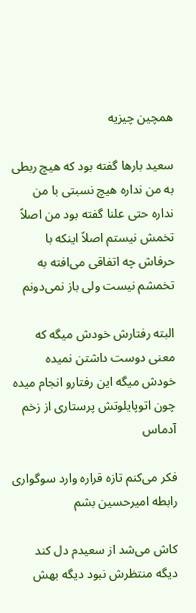همچین چیزیه

سعید بارها گفته بود که هیچ ربطی به من نداره هیچ نسبتی با من نداره حتی علنا گفته بود من اصلاً تخمش نیستم اصلاً اینکه با حرفاش چه اتفاقی می‌افته به تخمشم نیست ولی باز نمی‌دونم

البته رفتارش خودش میگه که معنی دوست داشتن نمیده خودش میگه این رفتارو انجام میده چون اتوپایلوتش پرستاری از زخم آدماس

فکر می‌کنم تازه قراره وارد سوگواری رابطه امیرحسین بشم

کاش می‌شد از سعیدم دل کند دیگه منتظرش نبود دیگه بهش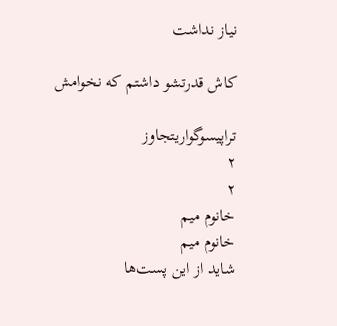نیاز نداشت

کاش قدرتشو داشتم که نخوامش

تراپیسوگواریتجاوز
۲
۲
خانوم میم
خانوم میم
شاید از این پست‌ها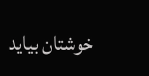خوشتان بیاید